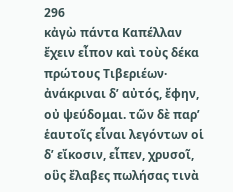296
κἀγὼ πάντα Καπέλλαν ἔχειν εἶπον καὶ τοὺς δέκα πρώτους Τιβεριέων· ἀνάκριναι δʼ αὐτός, ἔφην, οὐ ψεύδομαι. τῶν δὲ παρʼ ἑαυτοῖς εἶναι λεγόντων οἱ δʼ εἴκοσιν, εἶπεν, χρυσοῖ, οὓς ἔλαβες πωλήσας τινὰ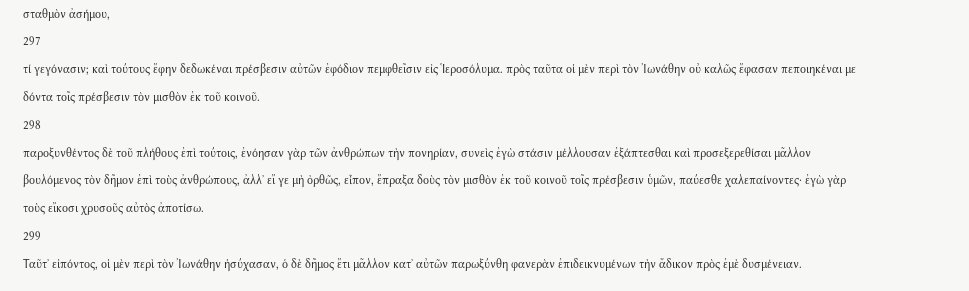σταθμὸν ἀσήμου,
297
τί γεγόνασιν; καὶ τούτους ἔφην δεδωκέναι πρέσβεσιν αὐτῶν ἐφόδιον πεμφθεῖσιν εἰς Ἱεροσόλυμα. πρὸς ταῦτα οἱ μὲν περὶ τὸν Ἰωνάθην οὐ καλῶς ἔφασαν πεποιηκέναι με δόντα τοῖς πρέσβεσιν τὸν μισθὸν ἐκ τοῦ κοινοῦ.
298
παροξυνθέντος δὲ τοῦ πλήθους ἐπὶ τούτοις, ἐνόησαν γὰρ τῶν ἀνθρώπων τὴν πονηρίαν, συνεὶς ἐγὼ στάσιν μέλλουσαν ἐξάπτεσθαι καὶ προσεξερεθίσαι μᾶλλον βουλόμενος τὸν δῆμον ἐπὶ τοὺς ἀνθρώπους, ἀλλʼ εἴ γε μὴ ὀρθῶς, εἶπον, ἔπραξα δοὺς τὸν μισθὸν ἐκ τοῦ κοινοῦ τοῖς πρέσβεσιν ὑμῶν, παύεσθε χαλεπαίνοντες· ἐγὼ γὰρ τοὺς εἴκοσι χρυσοῦς αὐτὸς ἀποτίσω.
299
Ταῦτʼ εἰπόντος, οἱ μὲν περὶ τὸν Ἰωνάθην ἡσύχασαν, ὁ δὲ δῆμος ἔτι μᾶλλον κατʼ αὐτῶν παρωξύνθη φανερὰν ἐπιδεικνυμένων τὴν ἄδικον πρὸς ἐμὲ δυσμένειαν.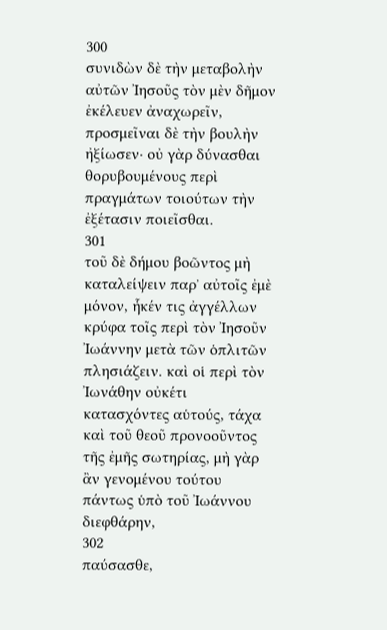300
συνιδὼν δὲ τὴν μεταβολὴν αὐτῶν Ἰησοῦς τὸν μὲν δῆμον ἐκέλευεν ἀναχωρεῖν, προσμεῖναι δὲ τὴν βουλὴν ἠξίωσεν· οὐ γὰρ δύνασθαι θορυβουμένους περὶ πραγμάτων τοιούτων τὴν ἐξέτασιν ποιεῖσθαι.
301
τοῦ δὲ δήμου βοῶντος μὴ καταλείψειν παρʼ αὐτοῖς ἐμὲ μόνον, ἧκέν τις ἀγγέλλων κρύφα τοῖς περὶ τὸν Ἰησοῦν Ἰωάννην μετὰ τῶν ὁπλιτῶν πλησιάζειν. καὶ οἱ περὶ τὸν Ἰωνάθην οὐκέτι κατασχόντες αὑτούς, τάχα καὶ τοῦ θεοῦ προνοοῦντος τῆς ἐμῆς σωτηρίας, μὴ γὰρ ἂν γενομένου τούτου πάντως ὑπὸ τοῦ Ἰωάννου διεφθάρην,
302
παύσασθε,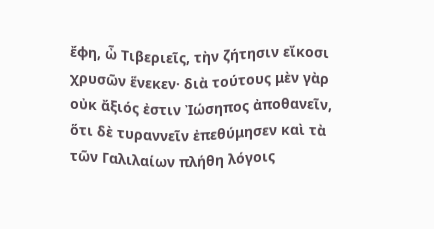ἔφη, ὦ Τιβεριεῖς, τὴν ζήτησιν εἴκοσι χρυσῶν ἕνεκεν· διὰ τούτους μὲν γὰρ οὐκ ἄξιός ἐστιν Ἰώσηπος ἀποθανεῖν, ὅτι δὲ τυραννεῖν ἐπεθύμησεν καὶ τὰ τῶν Γαλιλαίων πλήθη λόγοις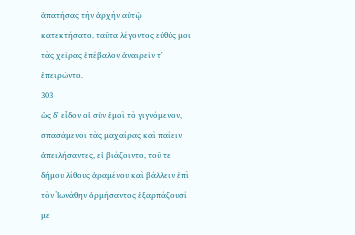ἀπατήσας τὴν ἀρχὴν αὑτῷ κατεκτήσατο. ταῦτα λέγοντος εὐθύς μοι τὰς χεῖρας ἐπέβαλον ἀναιρεῖν τʼ ἐπειρῶντο.
303
ὡς δʼ εἶδον οἱ σὺν ἐμοὶ τὸ γιγνόμενον, σπασάμενοι τὰς μαχαίρας καὶ παίειν ἀπειλήσαντες, εἰ βιάζοιντο, τοῦ τε δήμου λίθους ἀραμένου καὶ βάλλειν ἐπὶ τὸν Ἰωνάθην ὁρμήσαντος ἐξαρπάζουσί με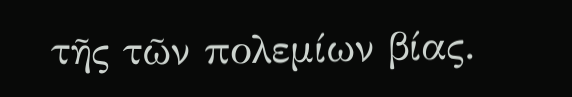τῆς τῶν πολεμίων βίας.